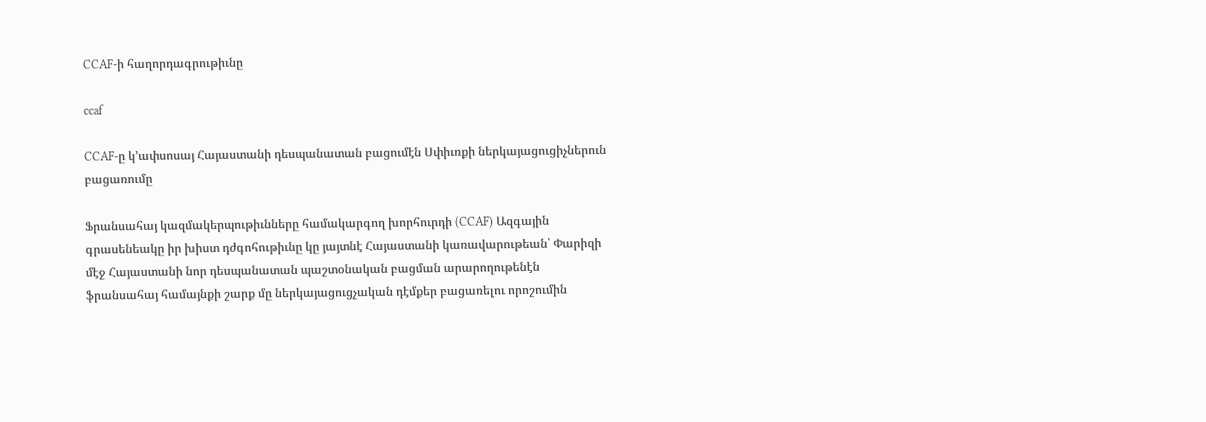CCAF-ի հաղորդագրութիւնը

ccaf

CCAF-ը կ՚ափսոսայ Հայաստանի դեսպանատան բացումէն Սփիւռքի ներկայացուցիչներուն բացառումը

Ֆրանսահայ կազմակերպութիւնները համակարգող խորհուրդի (CCAF) Ազգային գրասենեակը իր խիստ դժգոհութիւնը կը յայտնէ Հայաստանի կառավարութեան՝ Փարիզի մէջ Հայաստանի նոր դեսպանատան պաշտօնական բացման արարողութենէն ֆրանսահայ համայնքի շարք մը ներկայացուցչական դէմքեր բացառելու որոշումին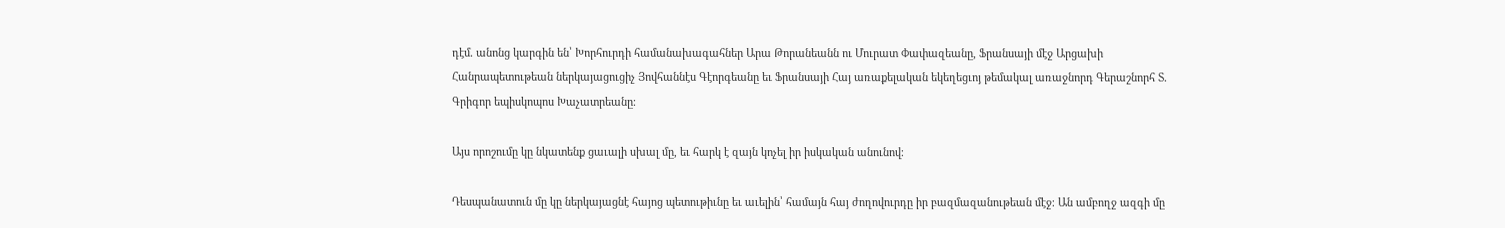դէմ. անոնց կարգին են՝ Խորհուրդի համանախագահներ Արա Թորանեանն ու Մուրատ Փափազեանը, Ֆրանսայի մէջ Արցախի Հանրապետութեան ներկայացուցիչ Յովհաննէս Գէորգեանը եւ Ֆրանսայի Հայ առաքելական եկեղեցւոյ թեմակալ առաջնորդ Գերաշնորհ Տ. Գրիգոր եպիսկոպոս Խաչատրեանը։

Այս որոշումը կը նկատենք ցաւալի սխալ մը, եւ հարկ է զայն կոչել իր իսկական անունով։

Դեսպանատուն մը կը ներկայացնէ հայոց պետութիւնը եւ աւելին՝ համայն հայ ժողովուրդը իր բազմազանութեան մէջ։ Ան ամբողջ ազգի մը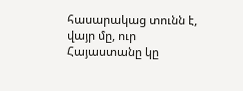հասարակաց տունն է, վայր մը, ուր Հայաստանը կը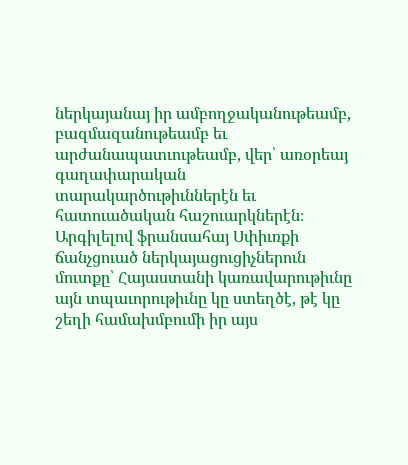ներկայանայ իր ամբողջականութեամբ, բազմազանութեամբ եւ արժանապատւութեամբ, վեր՝ առօրեայ գաղափարական տարակարծութիւններէն եւ հատուածական հաշուարկներէն։ Արգիլելով ֆրանսահայ Սփիւռքի ճանչցուած ներկայացուցիչներուն մուտքը՝ Հայաստանի կառավարութիւնը այն տպաւորութիւնը կը ստեղծէ, թէ կը շեղի համախմբումի իր այս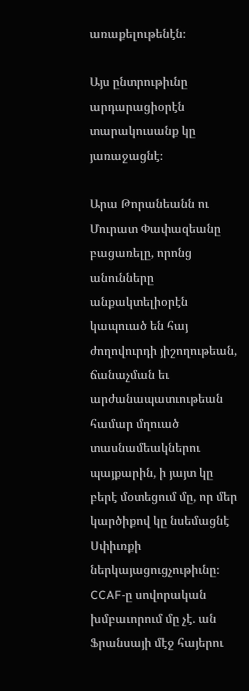առաքելութենէն։

Այս ընտրութիւնը արդարացիօրէն տարակուսանք կը յառաջացնէ։

Արա Թորանեանն ու Մուրատ Փափազեանը բացառելը, որոնց անունները անքակտելիօրէն կապուած են հայ ժողովուրդի յիշողութեան, ճանաչման եւ արժանապատւութեան համար մղուած տասնամեակներու պայքարին, ի յայտ կը բերէ մօտեցում մը, որ մեր կարծիքով կը նսեմացնէ Սփիւռքի ներկայացուցչութիւնը։ CCAF-ը սովորական խմբաւորում մը չէ. ան Ֆրանսայի մէջ հայերու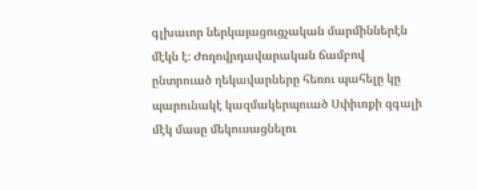գլխաւոր ներկայացուցչական մարմիններէն մէկն է։ Ժողովրդավարական ճամբով ընտրուած ղեկավարները հեռու պահելը կը պարունակէ կազմակերպուած Սփիւռքի զգալի մէկ մասը մեկուսացնելու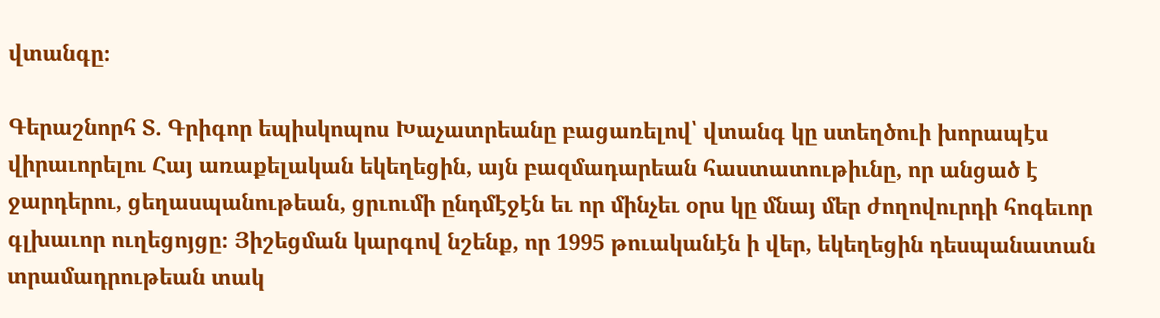վտանգը։

Գերաշնորհ Տ. Գրիգոր եպիսկոպոս Խաչատրեանը բացառելով՝ վտանգ կը ստեղծուի խորապէս վիրաւորելու Հայ առաքելական եկեղեցին, այն բազմադարեան հաստատութիւնը, որ անցած է ջարդերու, ցեղասպանութեան, ցրւումի ընդմէջէն եւ որ մինչեւ օրս կը մնայ մեր ժողովուրդի հոգեւոր գլխաւոր ուղեցոյցը։ Յիշեցման կարգով նշենք, որ 1995 թուականէն ի վեր, եկեղեցին դեսպանատան տրամադրութեան տակ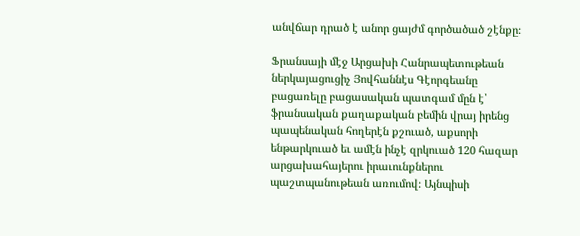անվճար դրած է անոր ցայժմ գործածած շէնքը։

Ֆրանսայի մէջ Արցախի Հանրապետութեան ներկայացուցիչ Յովհաննէս Գէորգեանը բացառելը բացասական պատգամ մըն է՝ ֆրանսական քաղաքական բեմին վրայ իրենց պապենական հողերէն քշուած, աքսորի ենթարկուած եւ ամէն ինչէ զրկուած 120 հազար արցախահայերու իրաւունքներու պաշտպանութեան առումով։ Այնպիսի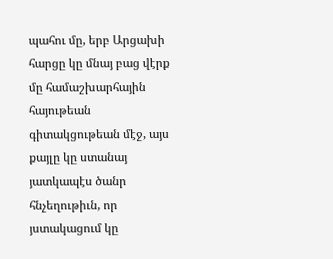պահու մը, երբ Արցախի հարցը կը մնայ բաց վէրք մը համաշխարհային հայութեան գիտակցութեան մէջ, այս քայլը կը ստանայ յատկապէս ծանր հնչեղութիւն, որ յստակացում կը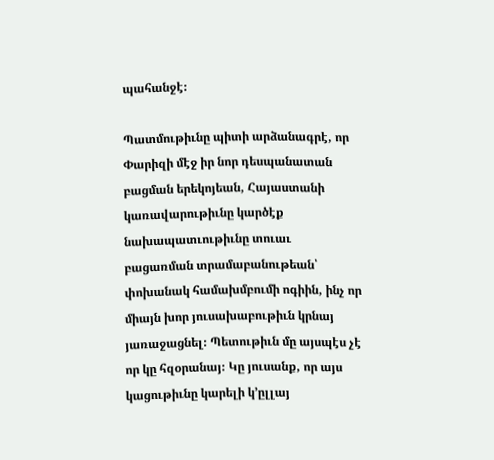պահանջէ։

Պատմութիւնը պիտի արձանագրէ, որ Փարիզի մէջ իր նոր դեսպանատան բացման երեկոյեան, Հայաստանի կառավարութիւնը կարծէք նախապատւութիւնը տուաւ բացառման տրամաբանութեան՝ փոխանակ համախմբումի ոգիին, ինչ որ միայն խոր յուսախաբութիւն կրնայ յառաջացնել։ Պետութիւն մը այսպէս չէ որ կը հզօրանայ։ Կը յուսանք, որ այս կացութիւնը կարելի կ՚ըլլայ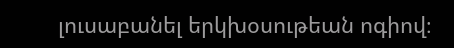լուսաբանել երկխօսութեան ոգիով։